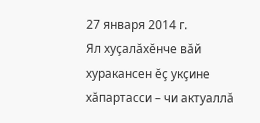27 января 2014 г.
Ял хуçалăхĕнче вăй хуракансен ĕç укçине хăпартасси – чи актуаллă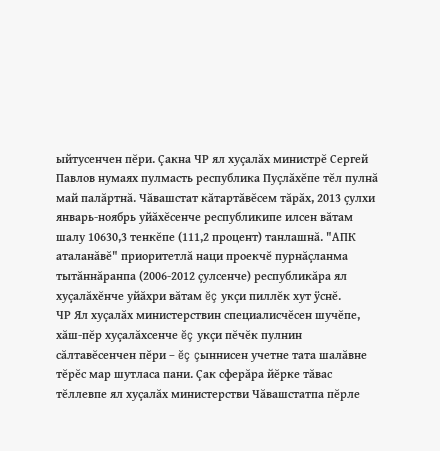ыйтусенчен пĕри. Çакна ЧР ял хуçалăх министрĕ Сергей Павлов нумаях пулмасть республика Пуçлăхĕпе тĕл пулнă май палăртнă. Чăвашстат кăтартăвĕсем тăрăх, 2013 çулхи январь-ноябрь уйăхĕсенче республикипе илсен вăтам шалу 10630,3 тенкĕпе (111,2 процент) танлашнă. "АПК аталанăвĕ" приоритетлă наци проекчĕ пурнăçланма тытăннăранпа (2006-2012 çулсенче) республикăра ял хуçалăхĕнче уйăхри вăтам ĕç укçи пиллĕк хут ÿснĕ.
ЧР Ял хуçалăх министерствин специалисчĕсен шучĕпе, хăш-пĕр хуçалăхсенче ĕç укçи пĕчĕк пулнин сăлтавĕсенчен пĕри – ĕç çыннисен учетне тата шалăвне тĕрĕс мар шутласа пани. Çак сферăра йĕрке тăвас тĕллевпе ял хуçалăх министерстви Чăвашстатпа пĕрле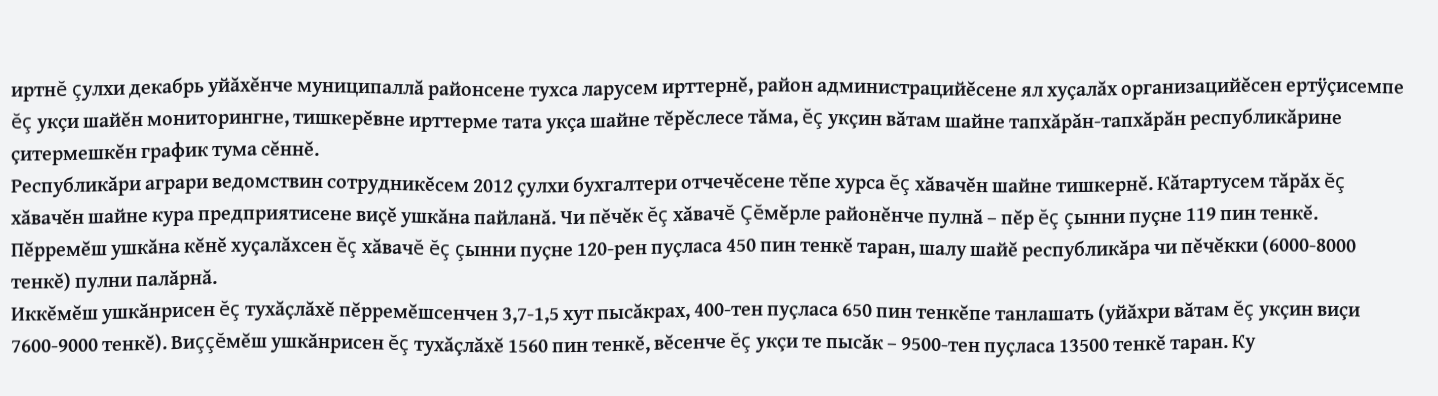иртнĕ çулхи декабрь уйăхĕнче муниципаллă районсене тухса ларусем ирттернĕ, район администрацийĕсене ял хуçалăх организацийĕсен ертÿçисемпе ĕç укçи шайĕн мониторингне, тишкерĕвне ирттерме тата укçа шайне тĕрĕслесе тăма, ĕç укçин вăтам шайне тапхăрăн-тапхăрăн республикăрине çитермешкĕн график тума сĕннĕ.
Республикăри аграри ведомствин сотрудникĕсем 2012 çулхи бухгалтери отчечĕсене тĕпе хурса ĕç хăвачĕн шайне тишкернĕ. Кăтартусем тăрăх ĕç хăвачĕн шайне кура предприятисене виçĕ ушкăна пайланă. Чи пĕчĕк ĕç хăвачĕ Çĕмĕрле районĕнче пулнă – пĕр ĕç çынни пуçне 119 пин тенкĕ. Пĕрремĕш ушкăна кĕнĕ хуçалăхсен ĕç хăвачĕ ĕç çынни пуçне 120-рен пуçласа 450 пин тенкĕ таран, шалу шайĕ республикăра чи пĕчĕкки (6000-8000 тенкĕ) пулни палăрнă.
Иккĕмĕш ушкăнрисен ĕç тухăçлăхĕ пĕрремĕшсенчен 3,7-1,5 хут пысăкрах, 400-тен пуçласа 650 пин тенкĕпе танлашать (уйăхри вăтам ĕç укçин виçи 7600-9000 тенкĕ). Виççĕмĕш ушкăнрисен ĕç тухăçлăхĕ 1560 пин тенкĕ, вĕсенче ĕç укçи те пысăк – 9500-тен пуçласа 13500 тенкĕ таран. Ку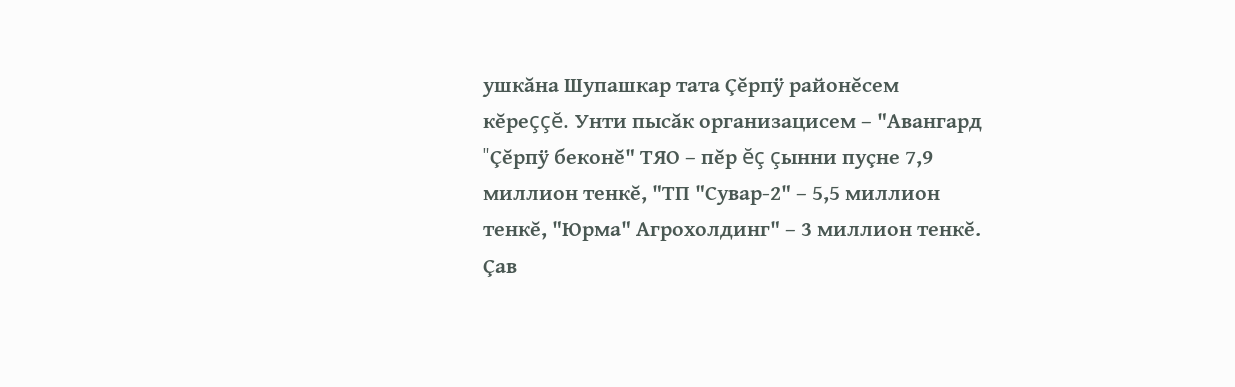ушкăна Шупашкар тата Çĕрпÿ районĕсем кĕреççĕ. Унти пысăк организацисем – "Авангард "Çĕрпÿ беконĕ" ТЯО – пĕр ĕç çынни пуçне 7,9 миллион тенкĕ, "ТП "Сувар-2" – 5,5 миллион тенкĕ, "Юрма" Агрохолдинг" – 3 миллион тенкĕ.
Çав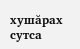хушăрах сутса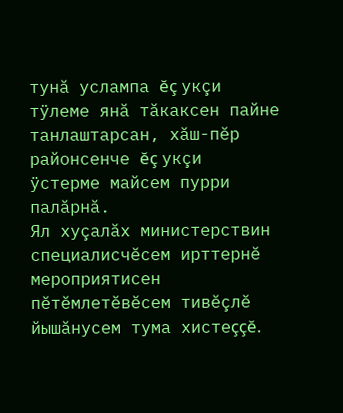тунă услампа ĕç укçи тÿлеме янă тăкаксен пайне танлаштарсан, хăш-пĕр районсенче ĕç укçи ÿстерме майсем пурри палăрнă.
Ял хуçалăх министерствин специалисчĕсем ирттернĕ мероприятисен пĕтĕмлетĕвĕсем тивĕçлĕ йышăнусем тума хистеççĕ.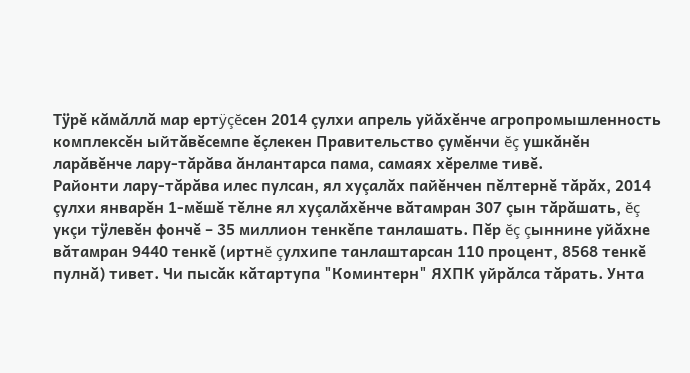Тÿрĕ кăмăллă мар ертÿçĕсен 2014 çулхи апрель уйăхĕнче агропромышленность комплексĕн ыйтăвĕсемпе ĕçлекен Правительство çумĕнчи ĕç ушкăнĕн ларăвĕнче лару-тăрăва ăнлантарса пама, самаях хĕрелме тивĕ.
Районти лару-тăрăва илес пулсан, ял хуçалăх пайĕнчен пĕлтернĕ тăрăх, 2014 çулхи январĕн 1-мĕшĕ тĕлне ял хуçалăхĕнче вăтамран 307 çын тăрăшать, ĕç укçи тÿлевĕн фончĕ – 35 миллион тенкĕпе танлашать. Пĕр ĕç çыннине уйăхне вăтамран 9440 тенкĕ (иртнĕ çулхипе танлаштарсан 110 процент, 8568 тенкĕ пулнă) тивет. Чи пысăк кăтартупа "Коминтерн" ЯХПК уйрăлса тăрать. Унта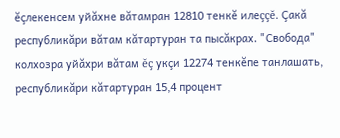ĕçлекенсем уйăхне вăтамран 12810 тенкĕ илеççĕ. Çакă республикăри вăтам кăтартуран та пысăкрах. "Свобода" колхозра уйăхри вăтам ĕç укçи 12274 тенкĕпе танлашать, республикăри кăтартуран 15,4 процент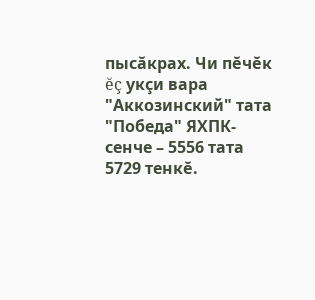пысăкрах. Чи пĕчĕк ĕç укçи вара "Аккозинский" тата "Победа" ЯХПК-сенче – 5556 тата 5729 тенкĕ.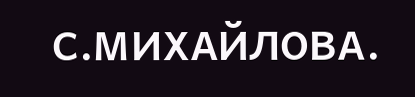С.МИХАЙЛОВА.